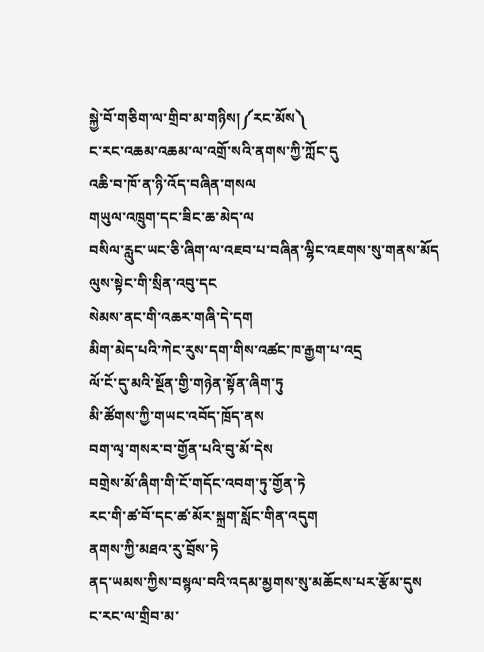སྐྱེ་བོ་གཅིག་ལ་གྲིབ་མ་གཉིས།༼རང་མོས༽
ང་རང་འཆམ་འཆམ་ལ་འགྲོ་སའི་ནགས་ཀྱི་ཀློང་དུ
འཆི་བ་ཁོ་ན་ཉི་འོད་བཞིན་གསལ
གཡུལ་འཁྲུག་དང་ཟིང་ཆ་མེད་ལ
བསིལ་རླུང་ཡང་ཅི་ཞིག་ལ་འཇབ་པ་བཞིན་ལྷིང་འཇགས་སུ་གནས་མོད
ལུས་སྟེང་གི་སྲིན་འབུ་དང
སེམས་ནང་གི་འཆར་གཞི་དེ་དག
མིག་མེད་པའི་ཀེང་རུས་དག་གིས་འཚང་ཁ་རྒྱག་པ་འདྲ
ལོ་ངོ་དུ་མའི་སྔོན་གྱི་གཉེན་སྟོན་ཞིག་ཏུ
མི་ཚོགས་ཀྱི་གཡང་འབོད་ཁྲོད་ནས
བག་ལྭ་གསར་བ་གྱོན་པའི་བུ་མོ་དེས
བགྲེས་མོ་ཞིག་གི་ངོ་གདོང་འབག་ཏུ་གྱོན་ཏེ
རང་གི་ཚ་བོ་དང་ཚ་མོར་སྐྲག་སློང་གིན་འདུག
ནགས་ཀྱི་མཐའ་རུ་བྲོས་ཏེ
ནད་ཡམས་ཀྱིས་བསྙལ་བའི་འདམ་མྱགས་སུ་མཆོངས་པར་རྩོམ་དུས
ང་རང་ལ་གྲིབ་མ་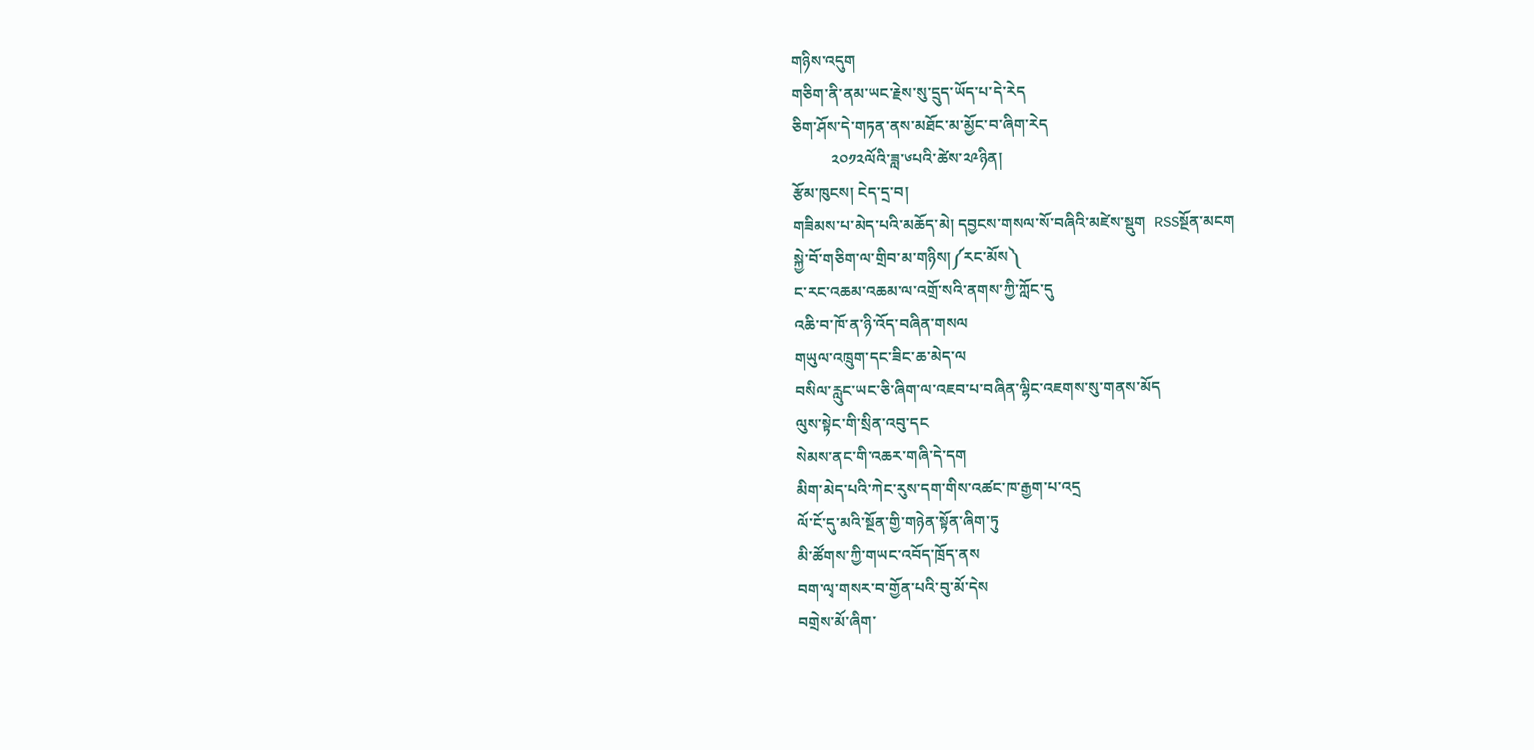གཉིས་འདུག
གཅིག་ནི་ནམ་ཡང་རྗེས་སུ་དྲུད་ཡོད་པ་དེ་རེད
ཅིག་ཤོས་དེ་གཏན་ནས་མཐོང་མ་མྱོང་བ་ཞིག་རེད
          ༢༠༡༢ལོའི་ཟླ་༦པའི་ཚེས་༢༩ཉིན།
རྩོམ་ཁུངས། ངེད་དྲ་བ།
གཟིམས་པ་མེད་པའི་མཆོད་མེ། དབྱངས་གསལ་སོ་བཞིའི་མཛེས་སྡུག  RSSསྔོན་མངག
སྐྱེ་བོ་གཅིག་ལ་གྲིབ་མ་གཉིས།༼རང་མོས༽
ང་རང་འཆམ་འཆམ་ལ་འགྲོ་སའི་ནགས་ཀྱི་ཀློང་དུ
འཆི་བ་ཁོ་ན་ཉི་འོད་བཞིན་གསལ
གཡུལ་འཁྲུག་དང་ཟིང་ཆ་མེད་ལ
བསིལ་རླུང་ཡང་ཅི་ཞིག་ལ་འཇབ་པ་བཞིན་ལྷིང་འཇགས་སུ་གནས་མོད
ལུས་སྟེང་གི་སྲིན་འབུ་དང
སེམས་ནང་གི་འཆར་གཞི་དེ་དག
མིག་མེད་པའི་ཀེང་རུས་དག་གིས་འཚང་ཁ་རྒྱག་པ་འདྲ
ལོ་ངོ་དུ་མའི་སྔོན་གྱི་གཉེན་སྟོན་ཞིག་ཏུ
མི་ཚོགས་ཀྱི་གཡང་འབོད་ཁྲོད་ནས
བག་ལྭ་གསར་བ་གྱོན་པའི་བུ་མོ་དེས
བགྲེས་མོ་ཞིག་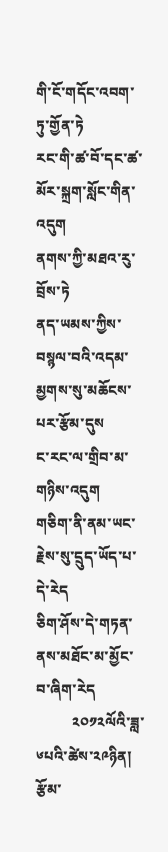གི་ངོ་གདོང་འབག་ཏུ་གྱོན་ཏེ
རང་གི་ཚ་བོ་དང་ཚ་མོར་སྐྲག་སློང་གིན་འདུག
ནགས་ཀྱི་མཐའ་རུ་བྲོས་ཏེ
ནད་ཡམས་ཀྱིས་བསྙལ་བའི་འདམ་མྱགས་སུ་མཆོངས་པར་རྩོམ་དུས
ང་རང་ལ་གྲིབ་མ་གཉིས་འདུག
གཅིག་ནི་ནམ་ཡང་རྗེས་སུ་དྲུད་ཡོད་པ་དེ་རེད
ཅིག་ཤོས་དེ་གཏན་ནས་མཐོང་མ་མྱོང་བ་ཞིག་རེད
          ༢༠༡༢ལོའི་ཟླ་༦པའི་ཚེས་༢༩ཉིན།
རྩོམ་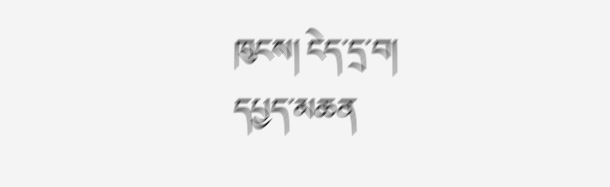ཁུངས། ངེད་དྲ་བ།
དཔྱད་མཆན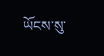ཡོངས་སུ་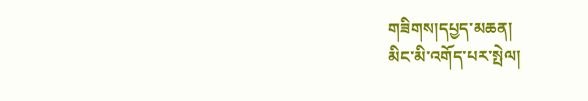གཟིགས།དཔྱད་མཆན།
མིང་མི་འགོད་པར་སྤེལ།